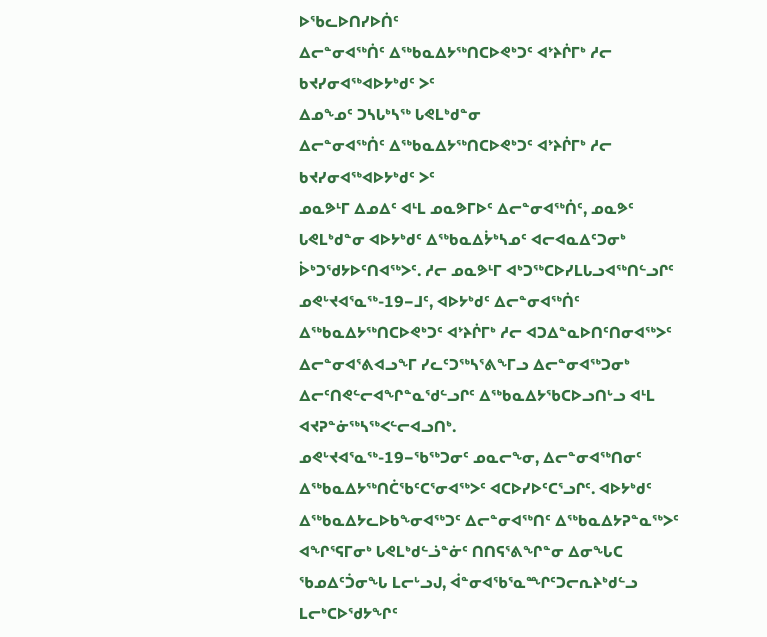ᐅᖃᓚᐅᑎᓯᐅᑏᑦ
ᐃᓕᓐᓂᐊᖅᑏᑦ ᐃᖅᑲᓇᐃᔭᖅᑎᑕᐅᕙᒃᑐᑦ ᐊᔾᔨᒌᒥᒃ ᓱᓕ ᑲᔪᓯᓂᐊᖅᐊᐅᔭᒃᑯᑦ ᐳᑦ
ᐃᓄᖕᓄᑦ ᑐᓴᒐᒃᓴᖅ ᒐᕙᒪᒃᑯᓐᓂ
ᐃᓕᓐᓂᐊᖅᑏᑦ ᐃᖅᑲᓇᐃᔭᖅᑎᑕᐅᕙᒃᑐᑦ ᐊᔾᔨᒌᒥᒃ ᓱᓕ ᑲᔪᓯᓂᐊᖅᐊᐅᔭᒃᑯᑦ ᐳᑦ
ᓄᓇᕗᒻᒥ ᐃᓄᐃᑦ ᐊᒻᒪ ᓄᓇᕗᒥᐅᑦ ᐃᓕᓐᓂᐊᖅᑏᑦ, ᓄᓇᕗᑦ ᒐᕙᒪᒃᑯᓐᓂ ᐊᐅᔭᒃᑯᑦ ᐃᖅᑲᓇᐃᔮᒃᓴᓄᑦ ᐊᓕᐊᓇᐃᑦᑐᓂᒃ ᐆᒃᑐᖁᔭᐅᑦᑎᐊᖅᐳᑦ. ᓱᓕ ᓄᓇᕗᒻᒥ ᐊᒃᑐᖅᑕᐅᓯᒪᒐᓗᐊᖅᑎᓪᓗᒋᑦ ᓄᕙᒡᔪᐊᕐᓇᖅ-19−ᒧᑦ, ᐊᐅᔭᒃᑯᑦ ᐃᓕᓐᓂᐊᖅᑏᑦ ᐃᖅᑲᓇᐃᔭᖅᑎᑕᐅᕙᒃᑐᑦ ᐊᔾᔨᒌᒥᒃ ᓱᓕ ᐊᑐᐃᓐᓇᐅᑎᑦᑎᓂᐊᖅᐳᑦ ᐃᓕᓐᓂᐊᕐᕕᐊᓗᖕᒥ ᓯᓚᑦᑐᖅᓴᕐᕕᖕᒥᓗ ᐃᓕᓐᓂᐊᖅᑐᓂᒃ ᐃᓕᑦᑎᕙᓪᓕᐊᖏᓐᓇᖁᓪᓗᒋᑦ ᐃᖅᑲᓇᐃᔭᖃᑕᐅᓗᑎᒡᓗ ᐊᒻᒪ ᐊᔪᕈᓐᓃᖅᓴᖅᐸᓪᓕᐊᓗᑎᒃ.
ᓄᕙᒡᔪᐊᕐᓇᖅ-19−ᖃᖅᑐᓂᑦ ᓄᓇᓕᖕᓂ, ᐃᓕᓐᓂᐊᖅᑎᓂᑦ ᐃᖅᑲᓇᐃᔭᖅᑎᑖᖃᑦᑕᕐᓂᐊᖅᐳᑦ ᐊᑕᐅᓯᐅᑦᑕᕐᓗᒋᑦ. ᐊᐅᔭᒃᑯᑦ ᐃᖅᑲᓇᐃᔭᓚᐅᑲᖕᓂᐊᖅᑐᑦ ᐃᓕᓐᓂᐊᖅᑎᑦ ᐃᖅᑲᓇᐃᔭᕈᓐᓇᖅᐳᑦ ᐊᖏᕐᕋᒥᓂᒃ ᒐᕙᒪᒃᑯᓪᓘᓐᓃᑦ ᑎᑎᕋᕐᕕᖏᓐᓂ ᐃᓂᖓᑕ ᖃᓄᐃᑦᑑᓂᖓ ᒪᓕᒡᓗᒍ, ᐋᓐᓂᐊᖃᕐᓇᙱᑦᑐᓕᕆᔨᒃᑯᓪᓗ ᒪᓕᒃᑕᐅᖁᔭᖏᑦ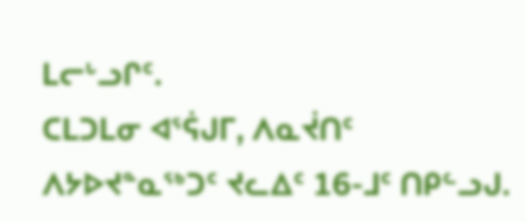ᒪᓕᒡᓗᒋᑦ.
ᑕᒪᑐᒪᓂ ᐊᕐᕌᒍᒥ, ᐱᓇᔫᑎᑦ ᐱᔭᐅᔪᓐᓇᖅᑐᑦ ᔪᓚᐃᑦ 16-ᒧᑦ ᑎᑭᓪᓗᒍ.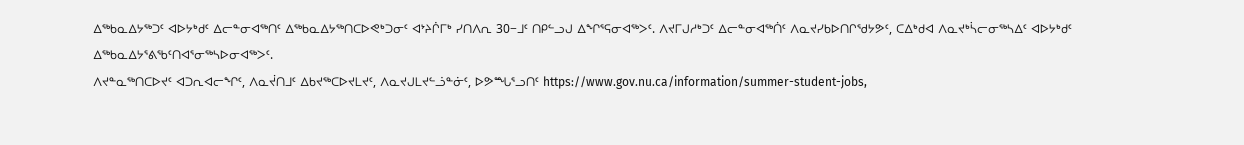ᐃᖅᑲᓇᐃᔭᖅᑐᑦ ᐊᐅᔭᒃᑯᑦ ᐃᓕᓐᓂᐊᖅᑎᑦ ᐃᖅᑲᓇᐃᔭᖅᑎᑕᐅᕙᒃᑐᓂᑦ ᐊᔾᔨᒌᒥᒃ ᓯᑎᐱᕆ 30−ᒧᑦ ᑎᑭᓪᓗᒍ ᐃᖏᕐᕋᓂᐊᖅᐳᑦ. ᐱᔪᒥᒍᓱᒃᑐᑦ ᐃᓕᓐᓂᐊᖅᑏᑦ ᐱᓇᔪᓯᑲᐅᑎᒋᖁᔭᕗᑦ, ᑕᐃᒃᑯᐊ ᐱᓇᔪᒃᓵᓕᓂᖅᓴᐃᑦ ᐊᐅᔭᒃᑯᑦ ᐃᖅᑲᓇᐃᔭᕐᕕᖃᑦᑎᐊᕐᓂᖅᓴᐅᓂᐊᖅᐳᑦ.
ᐱᔪᓐᓇᖅᑎᑕᐅᔪᑦ ᐊᑐᕆᐊᓕᖏᑦ, ᐱᓇᔫᑎᒧᑦ ᐃᑲᔪᖅᑕᐅᔪᒪᔪᑦ, ᐱᓇᔪᒍᒪᔪᓪᓘᓐᓃᑦ, ᐅᕗᙵᕐᓗᑎᑦ https://www.gov.nu.ca/information/summer-student-jobs,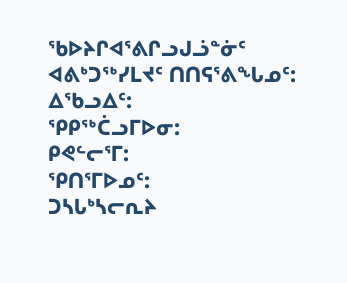ᖃᐅᔨᒋᐊᕐᕕᒋᓗᒍᓘᓐᓃᑦ ᐊᕕᒃᑐᖅᓯᒪᔪᑦ ᑎᑎᕋᕐᕕᖓᓄᑦ:
ᐃᖃᓗᐃᑦ:
ᕿᑭᖅᑖᓗᒥᐅᓂ:
ᑭᕙᓪᓕᕐᒥ:
ᕿᑎᕐᒥᐅᓄᑦ:
ᑐᓴᒐᒃᓴᓕᕆᔨ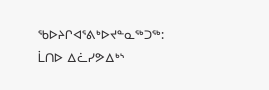ᖃᐅᔨᒋᐊᕐᕕᒃᐅᔪᓐᓇᖅᑐᖅ:
ᒫᑎᐅ ᐃᓛᓯᕗᐃᒃᔅ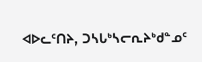ᐊᐅᓚᑦᑎᔨ, ᑐᓴᒐᒃᓴᓕᕆᔨᒃᑯᓐᓄᑦ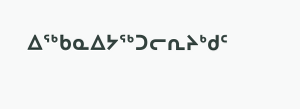ᐃᖅᑲᓇᐃᔭᖅᑐᓕᕆᔨᒃᑯᑦ